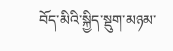བོད་མིའི་སྐྱིད་སྡུག་མཉམ་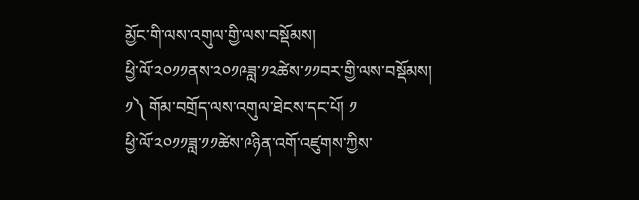མྱོང་གི་ལས་འགུལ་གྱི་ལས་བསྡོམས།
ཕྱི་ལོ་༢༠༡༡ནས་༢༠༡༩ཟླ་༡༢ཚེས་༡༡བར་གྱི་ལས་བསྡོམས།
༡༽ གོམ་བགྲོད་ལས་འགུལ་ཐེངས་དང་པོ། ༡
ཕྱི་ལོ་༢༠༡༡ཟླ་༡༡ཚེས་༩ཉིན་འགོ་འཛུགས་ཀྱིས་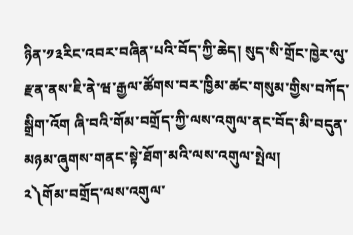ཉིན་༡༣རིང་འབར་བཞིན་པའི་བོད་ཀྱི་ཆེད། སུད་སི་གྲོང་ཁྱེར་ལུ་རྫན་ནས་ཇི་ནེ་ཝ་རྒྱལ་ཚོགས་བར་ཁྱིམ་ཚང་གསུམ་གྱིས་བཀོད་སྒྲིག་འོག ཞི་བའི་གོམ་བགྲོད་ཀྱི་ལས་འགུལ་ནང་བོད་མི་བདུན་མཉམ་ཞུགས་གནང་སྟེ་ཐོག་མའི་ལས་འགུལ་སྤེལ།
༢༽གོམ་བགྲོད་ལས་འགུལ་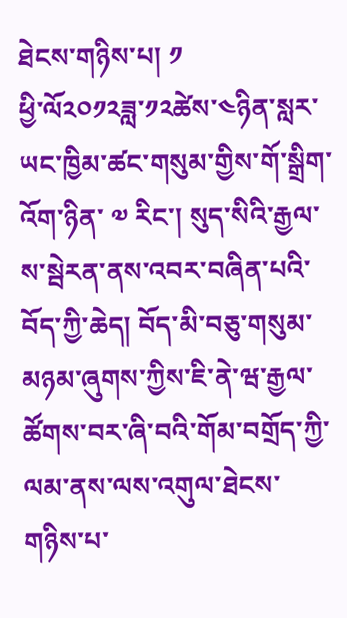ཐེངས་གཉིས་པ། ༡
ཕྱི་ལོ༢༠༡༢ཟླ་༡༢ཚེས་༤ཉིན་སླར་ཡང་ཁྱིམ་ཚང་གསུམ་གྱིས་གོ་སྒྲིག་འོག་ཉིན་ ༧ རིང་། སུད་སིའི་རྒྱལ་ས་སྦེརན་ནས་འབར་བཞིན་པའི་བོད་ཀྱི་ཆེད། བོད་མི་བཅུ་གསུམ་མཉམ་ཞུགས་ཀྱིས་ཇི་ནེ་ཝ་རྒྱལ་ཚོགས་བར་ཞི་བའི་གོམ་བགྲོད་ཀྱི་ལམ་ནས་ལས་འགུལ་ཐེངས་གཉིས་པ་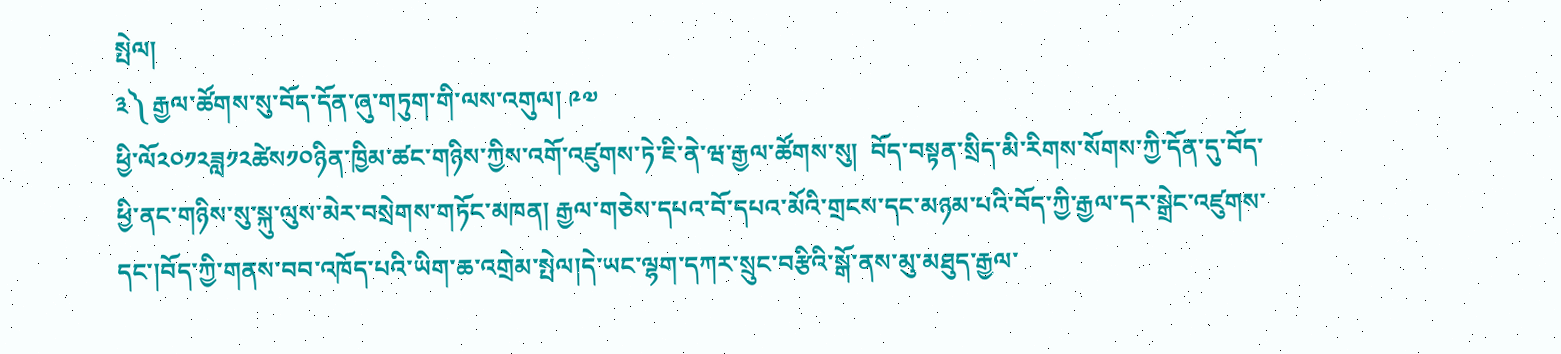སྤེལ།
༣༽ རྒྱལ་ཚོགས་སུ་བོད་དོན་ཞུ་གཏུག་གི་ལས་འགུལ། ༩༧
ཕྱི་ལོ༢༠༡༢ཟླ༡༢ཚེས༡༠ཉིན་ཁྱིམ་ཚང་གཉིས་ཀྱིས་འགོ་འཛུགས་ཏེ་ཇི་ནེ་ཝ་རྒྱལ་ཚོགས་སུ།  བོད་བསྟན་སྲིད་མི་རིགས་སོགས་ཀྱི་དོན་དུ་བོད་ཕྱི་ནང་གཉིས་སུ་སྐུ་ལུས་མེར་བསྲེགས་གཏོང་མཁན། རྒྱལ་གཅེས་དཔའ་བོ་དཔའ་མོའི་གྲངས་དང་མཉམ་པའི་བོད་ཀྱི་རྒྱལ་དར་སྒྲེང་འཛུགས་  དང་།བོད་ཀྱི་གནས་བབ་འཁོད་པའི་ཡིག་ཆ་འགྲེམ་སྤེལ།དེ་ཡང་ལྷག་དཀར་སྲུང་བརྩིའི་སྒོ་ནས་མུ་མཐུད་རྒྱལ་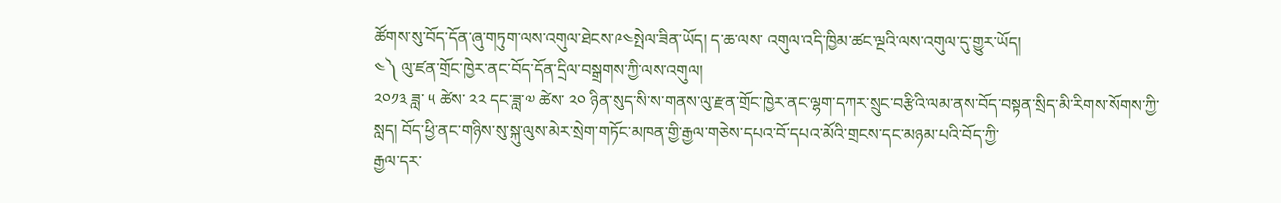ཚོགས་སུ་བོད་དོན་ཞུ་གཏུག་ལས་འགུལ་ཐེངས་༩༤སྤེལ་ཟིན་ཡོད། ད་ཆ་ལས་ འགུལ་འདི་ཁྱིམ་ཚང་ལྔའི་ལས་འགུལ་དུ་གྱུར་ཡོད།
༤༽ ལུ་ཛན་གྲོང་ཁྱེར་ནང་བོད་དོན་དྲིལ་བསྒྲགས་ཀྱི་ལས་འགུལ།
༢༠༡༣ ཟླ་ ༥ ཚེས་ ༢༢ དང་ཟླ་༧ ཚེས་ ༢༠ ཉིན་སུད་སི་ས་གནས་ལུ་རྫན་གྲོང་ཁྱེར་ནང་ལྷག་དཀར་སྲུང་བརྩིའི་ལམ་ནས་བོད་བསྟན་སྲིད་མི་རིགས་སོགས་ཀྱི་སླད། བོད་ཕྱི་ནང་གཉིས་སུ་སྐུ་ལུས་མེར་སྲེག་གཏོང་མཁན་གྱི་རྒྱལ་གཅེས་དཔའ་བོ་དཔའ་མོའི་གྲངས་དང་མཉམ་པའི་བོད་ཀྱི་
རྒྱལ་དར་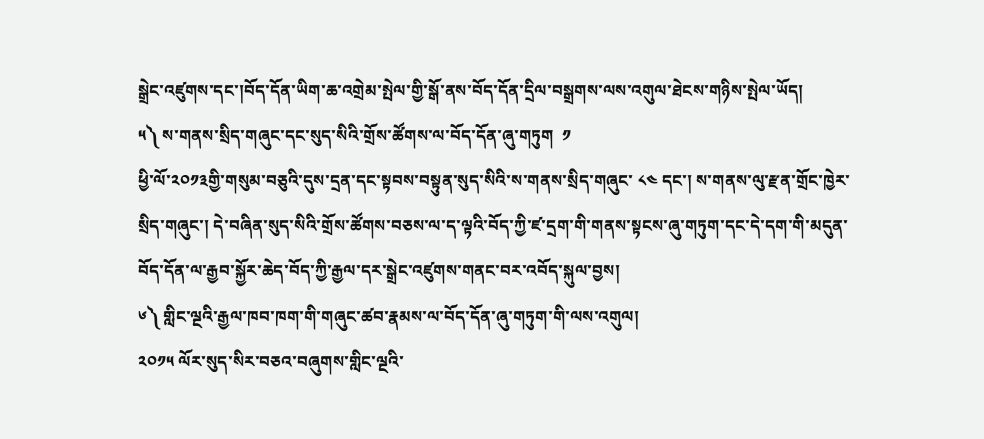སྒྲེང་འཛུགས་དང་།བོད་དོན་ཡིག་ཆ་འགྲེམ་སྤེལ་གྱི་སྒོ་ནས་བོད་དོན་དྲིལ་བསྒྲགས་ལས་འགུལ་ཐེངས་གཉིས་སྤེལ་ཡོད།
༥༽ ས་གནས་སྲིད་གཞུང་དང་སུད་སིའི་གྲོས་ཚོགས་ལ་བོད་དོན་ཞུ་གཏུག  ༡
ཕྱི་ལོ་༢༠༡༣གྱི་གསུམ་བཅུའི་དུས་དྲན་དང་སྟབས་བསྟུན་སུད་སིའི་ས་གནས་སྲིད་གཞུང་ ༨༤ དང་། ས་གནས་ལུ་རྫན་གྲོང་ཁྱེར་སྲིད་གཞུང་། དེ་བཞིན་སུད་སིའི་གྲོས་ཚོགས་བཅས་ལ་ད་ལྟའི་བོད་ཀྱི་ཛ་དྲག་གི་གནས་སྟངས་ཞུ་གཏུག་དང་དེ་དག་གི་མདུན་བོད་དོན་ལ་རྒྱབ་སྐྱོར་ཆེད་བོད་ཀྱི་རྒྱལ་དར་སྒྲེང་འཛུགས་གནང་བར་འབོད་སྐུལ་བྱས།
༦༽ གླིང་ལྔའི་རྒྱལ་ཁབ་ཁག་གི་གཞུང་ཚབ་རྣམས་ལ་བོད་དོན་ཞུ་གཏུག་གི་ལས་འགུལ།
༢༠༡༥ ལོར་སུད་སིར་བཅའ་བཞུགས་གླིང་ལྔའི་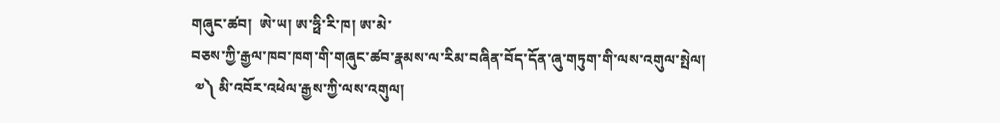གཞུང་ཚབ།  ཨེ་ཡ། ཨ་ཧྥི་རི་ཁ། ཨ་མེ་
བཅས་ཀྱི་རྒྱལ་ཁབ་ཁག་གི་གཞུང་ཚབ་རྣམས་ལ་རིམ་བཞིན་བོད་དོན་ཞུ་གཏུག་གི་ལས་འགུལ་སྤེལ།
 ༧༽ མི་འབོར་འཕེལ་རྒྱས་ཀྱི་ལས་འགུལ།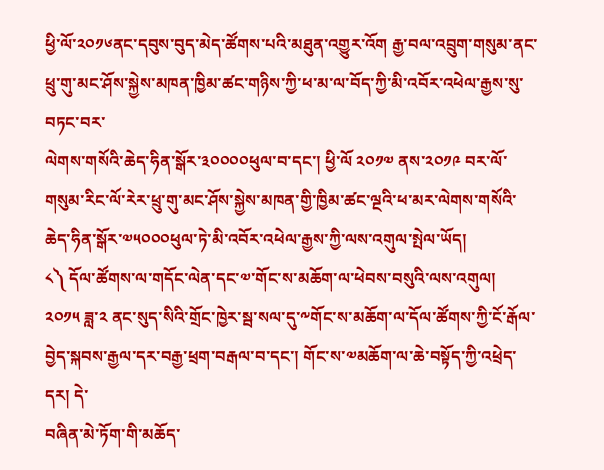ཕྱི་ལོ་༢༠༡༦ནང་དབུས་བུད་མེད་ཚོགས་པའི་མཐུན་འགྱུར་འོག རྒྱ་བལ་འབྲུག་གསུམ་ནང་ཕྲུ་གུ་མང་ཤོས་སྐྱེས་མཁན་ཁྱིམ་ཚང་གཉིས་ཀྱི་ཕ་མ་ལ་བོད་ཀྱི་མི་འབོར་འཕེལ་རྒྱས་སུ་བཏང་བར་
ལེགས་གསོའི་ཆེད་ཧིན་སྒོར་༣༠༠༠༠ཕུལ་བ་དང་། ཕྱི་ལོ ༢༠༡༧ ནས་༢༠༡༩ བར་ལོ་གསུམ་རིང་ལོ་རེར་ཕྲུ་གུ་མང་ཤོས་སྐྱེས་མཁན་གྱི་ཁྱིམ་ཚང་ལྔའི་ཕ་མར་ལེགས་གསོའི་ཆེད་ཧིན་སྒོར་༧༥༠༠༠ཕུལ་ཏེ་མི་འབོར་འཕེལ་རྒྱས་ཀྱི་ལས་འགུལ་སྤེལ་ཡོད།
༨༽ དོལ་ཚོགས་ལ་གདོང་ལེན་དང་༧་གོང་ས་མཆོག་ལ་ཕེབས་བསུའི་ལས་འགུལ།
༢༠༡༥ ཟླ་༢ ནང་སུད་སིའི་གྲོང་ཁྱེར་སྦ་སལ་དུ་༸གོང་ས་མཆོག་ལ་དོལ་ཚོགས་ཀྱི་ངོ་རྒོལ་བྱེད་སྐབས་རྒྱལ་དར་བརྒྱ་ཕྲག་བརྒལ་བ་དང་། གོང་ས་༧མཆོག་ལ་ཆེ་བསྟོད་ཀྱི་འཕྲེད་དར། དེ་
བཞིན་མེ་ཏོག་གི་མཆོད་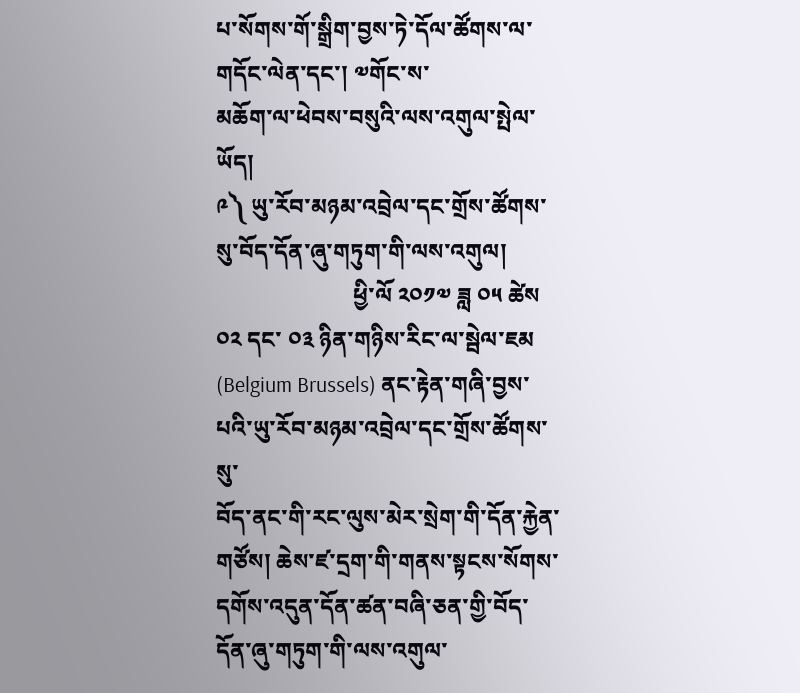པ་སོགས་གོ་སྒྲིག་བྱས་ཏེ་དོལ་ཚོགས་ལ་གདོང་ལེན་དང་། ༧གོང་ས་
མཆོག་ལ་ཕེབས་བསུའི་ལས་འགུལ་སྤེལ་ཡོད།
༩༽ ཡུ་རོབ་མཉམ་འབྲེལ་དང་གྲོས་ཚོགས་སུ་བོད་དོན་ཞུ་གཏུག་གི་ལས་འགུལ།
                        ཕྱི་ལོ ༢༠༡༧ ཟླ ༠༥ ཚེས ༠༢ དང་ ༠༣ ཉིན་གཉིས་རིང་ལ་སྦེལ་ཇམ (Belgium Brussels) ནང་རྟེན་གཞི་བྱས་པའི་ཡུ་རོབ་མཉམ་འབྲེལ་དང་གྲོས་ཚོགས་སུ་
བོད་ནང་གི་རང་ལུས་མེར་སྲེག་གི་དོན་རྐྱེན་གཙོས། ཆེས་ཛ་དྲག་གི་གནས་སྟངས་སོགས་
དགོས་འདུན་དོན་ཚན་བཞི་ཅན་གྱི་བོད་དོན་ཞུ་གཏུག་གི་ལས་འགུལ་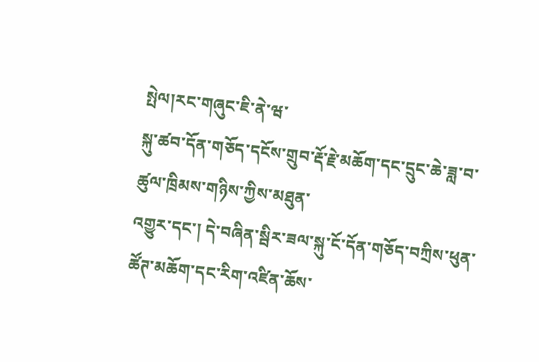སྤེལ།རང་གཞུང་ཇི་ནེ་ཝ་
སྐུ་ཚབ་དོན་གཅོད་དངོས་གྲུབ་རྡོ་རྗེ་མཆོག་དང་དྲུང་ཆེ་ཟླ་བ་ཚུལ་ཁྲིམས་གཉིས་ཀྱིས་མཐུན་
འགྱུར་དང་། དེ་བཞིན་སྦིར་ཟལ་སྐུ་ངོ་དོན་གཅོད་བཀྲིས་ཕུན་ཚོཊ་མཆོག་དང་རིག་འཛིན་ཆོས་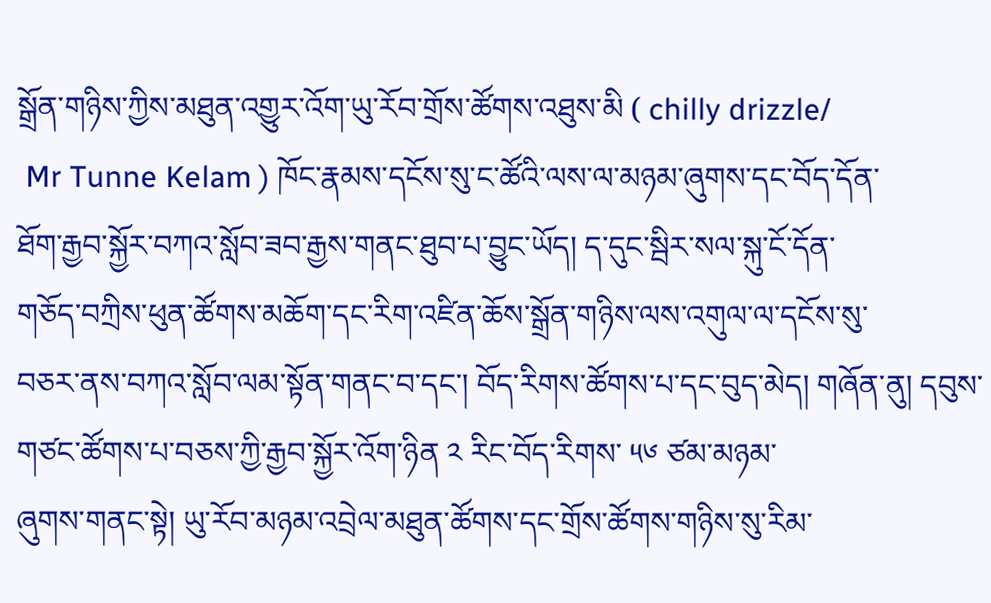སྒྲོན་གཉིས་ཀྱིས་མཐུན་འགྱུར་འོག་ཡུ་རོབ་གྲོས་ཚོགས་འཐུས་མི ( chilly drizzle/
 Mr Tunne Kelam ) ཁོང་རྣམས་དངོས་སུ་ང་ཚོའི་ལས་ལ་མཉམ་ཞུགས་དང་བོད་དོན་
ཐོག་རྒྱབ་སྐྱོར་བཀའ་སློབ་ཟབ་རྒྱས་གནང་ཐུབ་པ་བྱུང་ཡོད། ད་དུང་སྦིར་སལ་སྐུ་ངོ་དོན་
གཅོད་བཀྲིས་ཕུན་ཚོགས་མཆོག་དང་རིག་འཛིན་ཆོས་སྒྲོན་གཉིས་ལས་འགུལ་ལ་དངོས་སུ་
བཅར་ནས་བཀའ་སློབ་ལམ་སྟོན་གནང་བ་དང་། བོད་རིགས་ཚོགས་པ་དང་བུད་མེད། གཞོན་ནུ། དབུས་གཙང་ཚོགས་པ་བཅས་ཀྱི་རྒྱབ་སྐྱོར་འོག་ཉིན ༢ རིང་བོད་རིགས་ ༥༦ ཙམ་མཉམ་
ཞུགས་གནང་སྟེ། ཡུ་རོབ་མཉམ་འབྲེལ་མཐུན་ཚོགས་དང་གྲོས་ཚོགས་གཉིས་སུ་རིམ་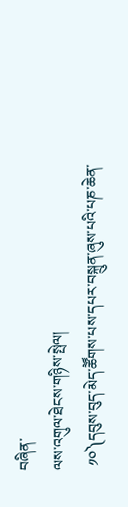བཞིན་
ལས་འགུལ་ཐེངས་གཉིས་སྤེལ།
 ༡༠༽དབུས་བུད་མེད་ཚཽགས་པས་དཔར་བསྐྲུན་ཞུས་པའི་པཎ་ཆེན་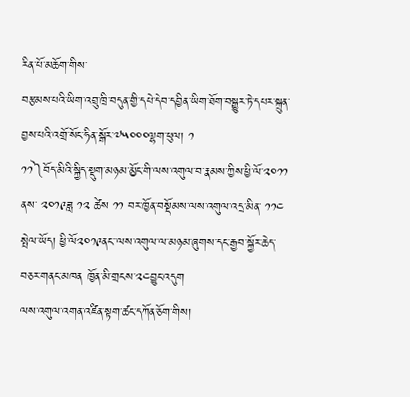རིན་པོ་མཆོག་གིས་
བརྩམས་པའི་ཡིག་འབྲུ་ཁྲི་བདུན་གྱི་དཔེ་དེབ་དབྱིན་ཡིག་ཐོག་བསྒྱུར་ཏེ་དཔར་སྐྲུན་བྱས་པའི་འགྲོ་སོང་ཧིན་སྒོར་༧༥༠༠༠ལྷག་ཕུལ། ༡
༡༡༽བོད་མིའི་སྐྱིད་སྡུག་མཉམ་མྱོང་གི་ལས་འགུལ་བ་རྣམས་ཀྱིས་ཕྱི་ལོ་༢༠༡༡ ནས་ ༢༠༡༩ཟླ ༡༢ ཚེས ༡༡ བར་ཁྱོན་བསྡོམས་ལས་འགུལ་འདྲ་མིན་ ༡༡༤ སྤེལ་ཡོད། ཕྱི་ལོ༢༠༡༩ནང་་ལས་འགུལ་ལ་མཉམ་ཞུགས་དང་རྒྱབ་སྐྱོར་ཆེད་བཅར་གནང་མཁན ཁྱོན་མི་གྲངས་༢༤བྱུང་འདུག
ལས་འགུལ་འགན་འཛིན་སྟག་ཚང་དཀོན་ཅོག་གིས།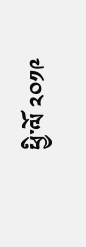ཕྱི་ལོ ༢༠༡༩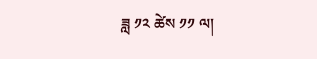ཟླ ༡༢ ཚེས ༡༡ ལ།